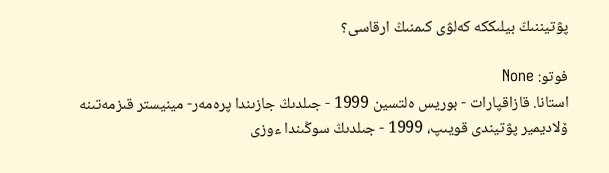پۋتيننىڭ بيلىككە كەلۋى كىمنىڭ ارقاسى؟

فوتو: None
استانا. قازاقپارات - بوريس ەلتسين 1999 - جىلدىڭ جازىندا پرەمەر- مينيستر قىزمەتىنە ۆلاديمير پۋتيندى قويىپ، 1999 - جىلدىڭ سوڭىندا ءوزى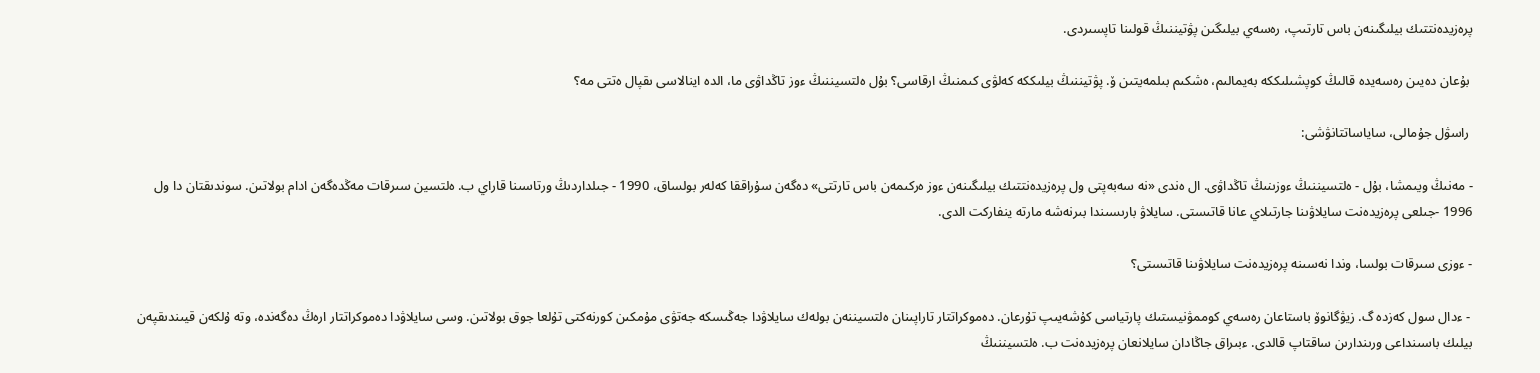پرەزيدەنتتىك بيلىگىنەن باس تارتىپ، رەسەي بيلىگىن پۋتيننىڭ قولىنا تاپسىردى.

 بۇعان دەيىن رەسەيدە قالىڭ كوپشىلىككە بەيمالىم، ەشكىم بىلمەيتىن ۆ. پۋتيننىڭ بيلىككە كەلۋى كىمنىڭ ارقاسى؟ بۇل ەلتسيننىڭ ءوز تاڭداۋى ما، الدە اينالاسى ىقپال ەتتى مە؟

 راسۋل جۇمالى، ساياساتتانۋشى:

- مەنىڭ ويىمشا، بۇل - ەلتسيننىڭ ءوزىنىڭ تاڭداۋى. ال ەندى «نە سەبەپتى ول پرەزيدەنتتىك بيلىگىنەن ءوز ەركىمەن باس تارتتى» دەگەن سۇراققا كەلەر بولساق، 1990 - جىلداردىڭ ورتاسىنا قاراي ب. ەلتسين سىرقات مەڭدەگەن ادام بولاتىن. سوندىقتان دا ول 1996 -جىلعى پرەزيدەنت سايلاۋىنا جارتىلاي عانا قاتىستى. سايلاۋ بارىسىندا بىرنەشە مارتە ينفاركت الدى.

- ءوزى سىرقات بولسا، وندا نەسىنە پرەزيدەنت سايلاۋىنا قاتىستى؟

 - ءدال سول كەزدە گ. زيۋگانوۆ باستاعان رەسەي كوممۋنيستىك پارتياسى كۇشەيىپ تۇرعان. دەموكراتتار تاراپىنان ەلتسيننەن بولەك سايلاۋدا جەڭىسكە جەتۋى مۇمكىن كورنەكتى تۇلعا جوق بولاتىن. وسى سايلاۋدا دەموكراتتار ارەڭ دەگەندە، وتە ۇلكەن قيىندىقپەن بيلىك باسىنداعى ورىندارىن ساقتاپ قالدى. ءبىراق جاڭادان سايلانعان پرەزيدەنت ب. ەلتسيننىڭ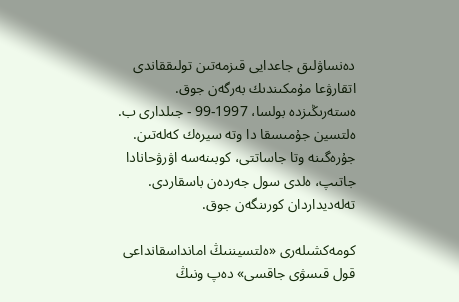دەنساۋلىق جاعدايى قىزمەتىن تولىققاندى اتقارۋعا مۇمكىندىك بەرگەن جوق. ەستەرىڭىزدە بولسا، 1997-99 - جىلدارى ب. ەلتسين جۇمىسقا دا وتە سيرەك كەلەتىن. جۇرەگىنە وتا جاساتتى، كوبىنەسە اۋرۋحانادا جاتىپ، ەلدى سول جەردەن باسقاردى. تەلەديداردان كورىنگەن جوق.

كومەكشىلەرى «ەلتسيننىڭ امانداسقانداعى قول قىسۋى جاقسى» دەپ ونىڭ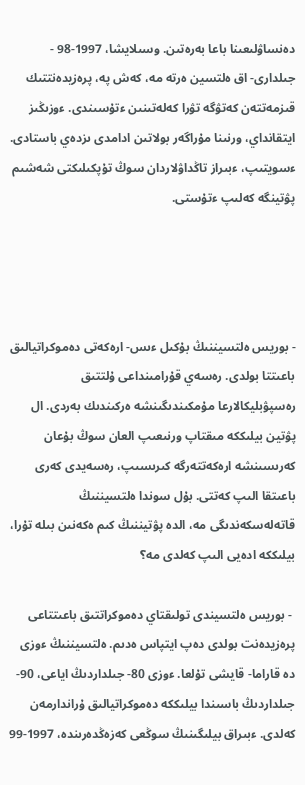دەنساۋلىعىنا باعا بەرەتىن. وسىلايشا، 1997-98 - جىلدارى- اق ەلتسين ەرتە مە، كەش پە، پرەزيدەنتتىك قىزمەتتەن كەتۋگە تۋرا كەلەتىنىن ءتۇسىندى. ءوزىڭىز ايتقانداي، ورنىنا مۇراگەر بولاتىن ادامدى ىزدەي باستادى. ءسويتىپ، ءبىراز تاڭداۋلاردان سوڭ تۇپكىلىكتى شەشىم پۋتينگە كەلىپ ءتۇستى.




- بوريس ەلتسيننىڭ بۇكىل ءىس- ارەكەتى دەموكراتيالىق باعىتتا بولدى. رەسەي قۇرامىنداعى ۇلتتىق رەسپۋبليكالارعا مۇمكىندىگىنشە ەركىندىك بەردى. ال پۋتين بيلىككە مىقتاپ ورنىعىپ العان سوڭ بۇعان كەرىسىنشە ارەكەتتەرگە كىرىسىپ، رەسەيدى كەرى باعىتقا الىپ كەتتى. بۇل سوندا ەلتسيننىڭ قاتەلەسكەندىگى مە، الدە پۋتيننىڭ كىم ەكەنىن بىلە تۇرا، بيلىككە ادەيى الىپ كەلدى مە؟

 - بوريس ەلتسيندى تولىقتاي دەموكراتتىق باعىتتاعى پرەزيدەنت بولدى دەپ ايتپاس ەدىم. ەلتسيننىڭ ءوزى دە قاراما- قايشى تۇلعا. ءوزى 80- جىلداردىڭ اياعى، 90- جىلداردىڭ باسىندا بيلىككە دەموكراتيالىق ۇراندارمەن كەلدى. ءبىراق بيلىگىنىڭ سوڭعى كەزەڭدەرىندە، 1997-99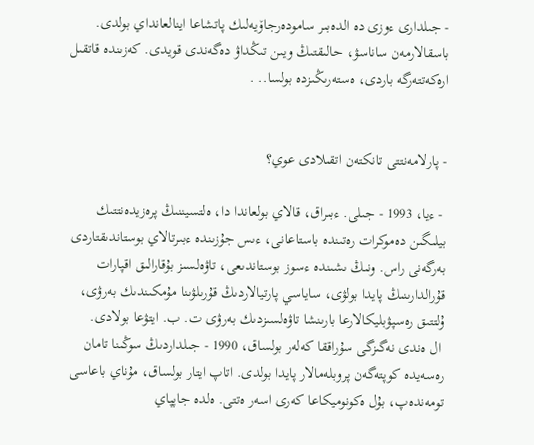- جىلدارى ءوزى دە الدەبىر سامودەرجاۆيەلىك پاتشاعا اينالعانداي بولدى. باسقالارمەن ساناسۋ، حالىقتىڭ ويىن تىڭداۋ دەگەندى قويدى. كەزىندە قاتقىل ارەكەتتەرگە باردى، ەستەرىڭىزدە بولسا.. .


- پارلامەنتتى تانكتەن اتقىلادى عوي؟

 - ءيا، 1993 - جىلى. ءبىراق، قالاي بولعاندا دا، ەلتسيننىڭ پرەزيدەنتتىك بيلىگىن دەموكرات رەتىندە باستاعانى، ءىس جۇزىندە ءبىرتالاي بوستاندىقتاردى بەرگەنى راس. ونىڭ ىشىندە ءسوز بوستاندىعى، تاۋەلسىز بۇقارالىق اقپارات قۇرالدارىنىڭ پايدا بولۋى، ساياسي پارتيالاردىڭ قۇرىلۋىنا مۇمكىندىك بەرۋى، ۇلتتىق رەسپۋبليكالارعا بارىنشا تاۋەلسىزدىك بەرۋى ت. ب. ايتۋعا بولادى.
 ال ەندى نەگىزگى سۇراققا كەلەر بولساق، 1990 - جىلداردىڭ سوڭىنا تامان رەسەيدە كوپتەگەن پروبلەمالار پايدا بولدى. اتاپ ايتار بولساق، مۇناي باعاسى تومەندەپ، بۇل ەكونوميكاعا كەرى اسەر ەتتى. ەلدە جاپپاي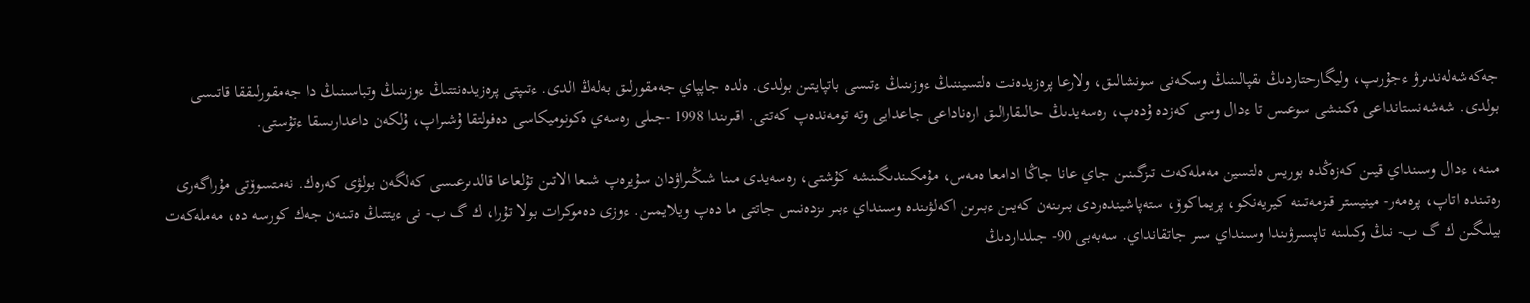جەكەشەلەندىرۋ ءجۇرىپ، وليگارحتاردىڭ ىقپالىنىڭ وسكەنى سونشالىق، ولارعا پرەزيدەنت ەلتسيننىڭ ءوزىنىڭ ءتىسى باتپايتىن بولدى. ەلدە جاپپاي جەمقورلىق بەلەڭ الدى. ءتىپتى پرەزيدەنتتىڭ ءوزىنىڭ وتباسىنىڭ دا جەمقورلىققا قاتىسى بولدى. شەشەنستانداعى ەكىنشى سوعىس تا ءدال وسى كەزدە ۇدەپ، رەسەيدىڭ حالىقارالىق ارەناداعى جاعدايى وتە تومەندەپ كەتتى. اقىرىندا 1998 -جىلى رەسەي ەكونوميكاسى دەفولتقا ۇشىراپ، ۇلكەن داعدارىسقا ءتۇستى.

مىنە، ءدال وسىنداي قيىن كەزەڭدە بوريس ەلتسين مەملەكەت تىزگىنىن جاي عانا جاڭا ادامعا ەمەس، مۇمكىندىگىنشە كۇشتى، رەسەيدى مىنا شىڭىراۋدان سۇيرەپ شىعا الاتىن تۇلعاعا قالدىرعىسى كەلگەن بولۋى كەرەك. نەمتسوۆتى مۇراگەرى رەتىندە اتاپ، پرەمەر- مينيستر قىزمەتىنە كيريەنكو، پريماكوۆ، ستەپاشيندەردى بىرىنەن كەيىن ءبىرىن اكەلۋىندە وسىنداي ءبىر ىزدەنىس جاتتى ما دەپ ويلايمىن. ءوزى دەموكرات بولا تۇرا، ك گ ب- نى ءيتتىڭ ەتىنەن جەك كورسە دە، مەملەكەت بيلىگىن ك گ ب- نىڭ وكىلىنە تاپسىرۋىندا وسىنداي سىر جاتقانداي. سەبەبى 90- جىلداردىڭ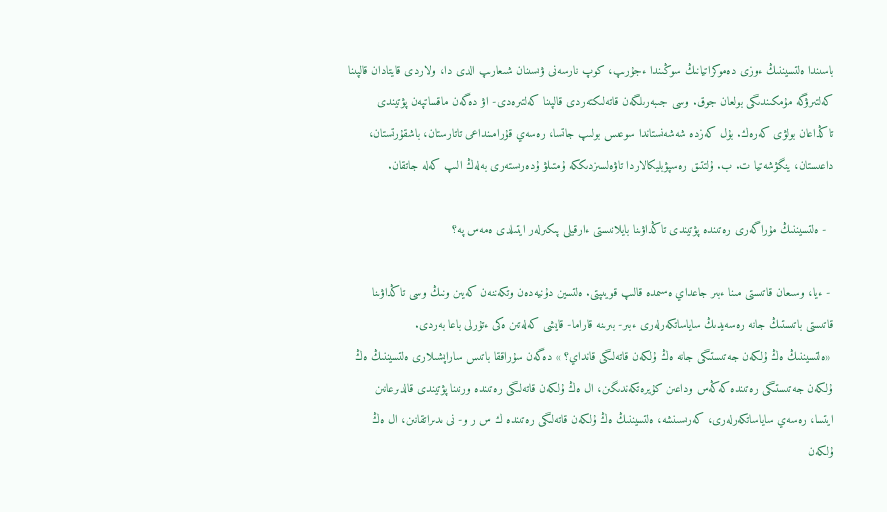باسىندا ەلتسيننىڭ ءوزى دەموكراتيانىڭ سوڭىندا ءجۇرىپ، كوپ نارسەنى ۋىسىنان شىعارىپ الدى دا، ولاردى قايتادان قالپىنا كەلتىرۋگە مۇمكىندىگى بولعان جوق. وسى جىبەرىلگەن قاتەلىكتەردى قالپىنا كەلتىرەدى- اۋ دەگەن ماقساتپەن پۋتيندى تاڭداعان بولۋى كەرەك. بۇل كەزدە شەشەنستاندا سوعىس بولىپ جاتسا، رەسەي قۇرامىنداعى تاتارستان، باشقۇرتستان، داعىستان، ينگۋشەتيا ت. ب. ۇلتتىق رەسپۋبليكالاردا تاۋەلسىزدىككە ۇمتىلۋ ۇدەرىستەرى بەلەڭ الىپ كەلە جاتقان.

  - ەلتسيننىڭ مۇراگەرى رەتىندە پۋتيندى تاڭداۋىنا بايلانىستى ءارقيلى پىكىرلەر ايتىلدى ەمەس پە؟

 - ءيا، وسىعان قاتىستى مىنا ءبىر جاعداي ەسىمدە قالىپ قويىپتى. ەلتسين دۇنيەدەن وتكەننەن كەيىن ونىڭ وسى تاڭداۋىنا قاتىستى باتىستىڭ جانە رەسەيدىڭ ساياساتكەرلەرى ءبىر- بىرىنە قاراما- قايشى كەلەتىن ەكى ءتۇرلى باعا بەردى.
 «ەلتسيننىڭ ەڭ ۇلكەن جەتىستىگى جانە ەڭ ۇلكەن قاتەلىگى قانداي؟ » دەگەن سۇراققا باتىس ساراپشىلارى ەلتسيننىڭ ەڭ ۇلكەن جەتىستىگى رەتىندە كەڭەس وداعىن كۇيرەتكەندىگىن، ال ەڭ ۇلكەن قاتەلىگى رەتىندە ورنىنا پۋتيندى قالدىرعانىن ايتسا، رەسەي ساياساتكەرلەرى، كەرىسىنشە، ەلتسيننىڭ ەڭ ۇلكەن قاتەلىگى رەتىندە ك س ر و- نى ىدىراتقانىن، ال ەڭ ۇلكەن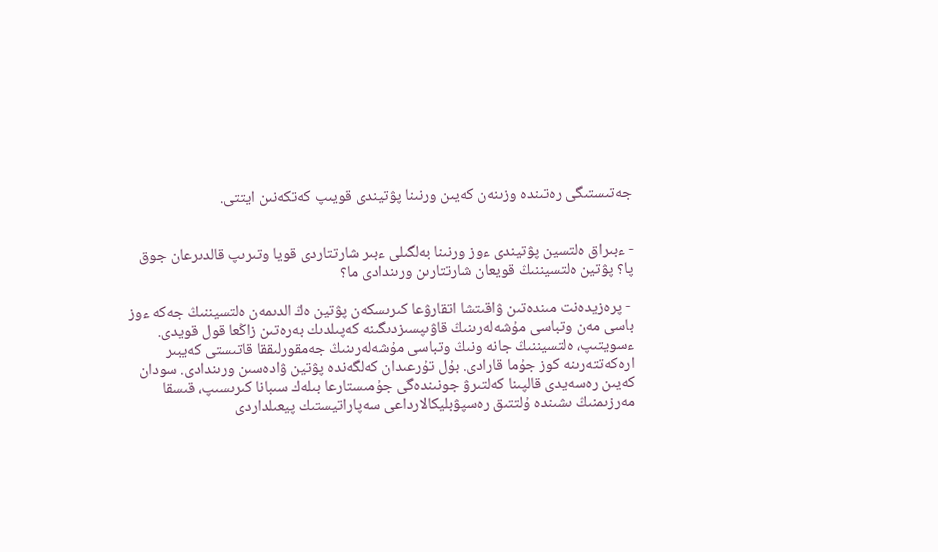جەتىستىگى رەتىندە وزىنەن كەيىن ورنىنا پۋتيندى قويىپ كەتكەنىن ايتتى.


- ءبىراق ەلتسين پۋتيندى ءوز ورنىنا بەلگىلى ءبىر شارتتاردى قويا وتىرىپ قالدىرعان جوق پا؟ پۋتين ەلتسيننىڭ قويعان شارتتارىن ورىندادى ما؟

 - پرەزيدەنت مىندەتىن ۋاقىتشا اتقارۋعا كىرىسكەن پۋتين ەڭ الدىمەن ەلتسيننىڭ جەكە ءوز باسى مەن وتباسى مۇشەلەرىنىڭ قاۋىپسىزدىگىنە كەپىلدىك بەرەتىن زاڭعا قول قويدى. ءسويتىپ، ەلتسيننىڭ جانە ونىڭ وتباسى مۇشەلەرىنىڭ جەمقورلىققا قاتىستى كەيبىر ارەكەتتەرىنە كوز جۇما قارادى. بۇل تۇرعىدان كەلگەندە پۋتين ۋادەسىن ورىندادى. سودان كەيىن رەسەيدى قالپىنا كەلتىرۋ جونىندەگى جۇمىستارعا بىلەك سىبانا كىرىسىپ، قىسقا مەرزىمنىڭ ىشىندە ۇلتتىق رەسپۋبليكالارداعى سەپاراتيستىك پيعىلداردى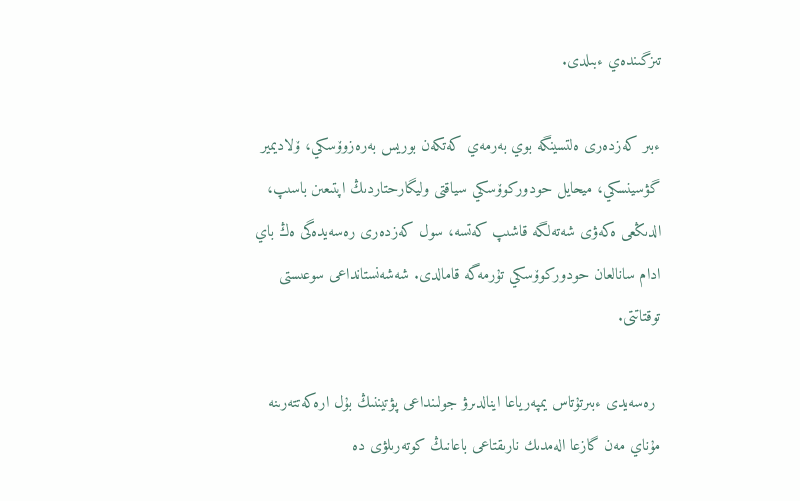تىزگىندەي ءبىلدى.

ءبىر كەزدەرى ەلتسينگە بوي بەرمەي كەتكەن بوريس بەرەزوۆسكي، ۆلاديمير گۋسينسكي، ميحايل حودوركوۆسكي سياقتى وليگارحتاردىڭ اپتىعىن باسىپ، الدىڭعى ەكەۋى شەتەلگە قاشىپ كەتسە، سول كەزدەرى رەسەيدەگى ەڭ باي ادام سانالعان حودوركوۆسكي تۇرمەگە قامالدى. شەشەنستانداعى سوعىستى توقتاتتى.

 رەسەيدى ءبىرتۇتاس يمپەرياعا اينالدىرۋ جولىنداعى پۋتيننىڭ بۇل ارەكەتتەرىنە مۇناي مەن گازعا الەمدىك نارىقتاعى باعانىڭ كوتەرىلۋى دە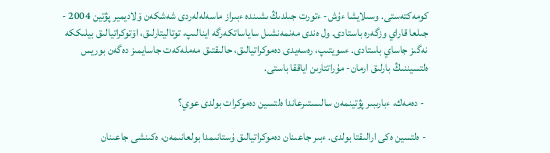كومەكتەستى. وسىلايشا ءۇش- ءتورت جىلدىڭ ىشىندە ءبىراز ماسەلەلەردى شەشكەن ۆلاديمير پۋتين 2004 - جىلعا قاراي وزگەرە باستادى. ول ەندى مەنمەنشىل ساياساتكەرگە اينالىپ، توتاليتارلىق، اۆتوكراتيالىق بيلىككە نەگىز جاساي باستادى. ءسويتىپ، رەسەيدى دەموكراتيالىق، حالىقتىق مەملەكەت جاسايمىز دەگەن بوريس ەلتسيننىڭ بارلىق ارمان- مۇراتتارىن اياققا باستى.

  - دەمەك، ءبارىبىر پۋتينمەن سالىستىرعاندا ەلتسين دەموكرات بولدى عوي؟

 - ەلتسين ەكى ارالىقتا بولدى. ءبىر جاعىنان دەموكراتيالىق ۇستانىمدا بولعانىمەن، ەكىنشى جاعىنان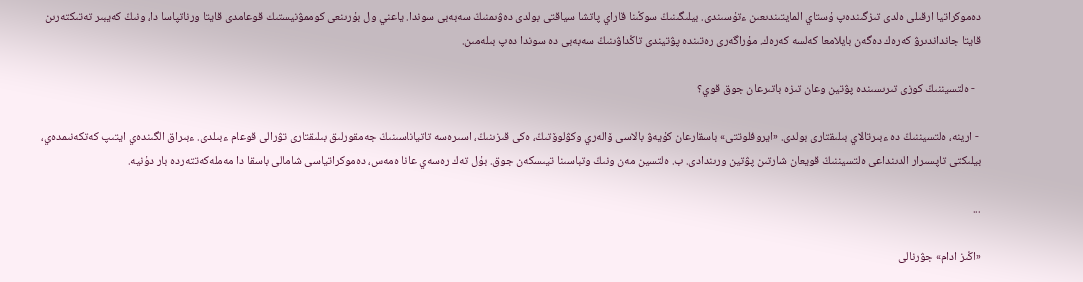دەموكراتيا ارقىلى ەلدى تىزگىندەپ ۇستاي المايتىندىعىن ءتۇسىندى. بيلىگىنىڭ سوڭىنا قاراي پاتشا سياقتى بولدى دەۋىمنىڭ سەبەبى سوندا. ياعني ول بۇرىنعى كوممۋنيستىك قوعامدى قايتا ورناتپاسا دا، ونىڭ كەيبىر تەتىكتەرىن قايتا جانداندىرۋ كەرەك دەگەن بايلامعا كەلسە كەرەك. مۇراگەرى رەتىندە پۋتيندى تاڭداۋىنىڭ سەبەبى دە سوندا دەپ بىلەمىن.

  - ەلتسيننىڭ كوزى تىرىسىندە پۋتين وعان تىزە باتىرعان جوق قوي؟

 - ارينە، ەلتسيننىڭ دە ءبىرتالاي بىلىقتارى بولدى. «ايروفلوتتى» باسقارعان كۇيەۋ بالاسى ۆالەري وكۋلوۆتىڭ، ەكى قىزىنىڭ، اسىرەسە تاتياناسىنىڭ جەمقورلىق بىلىقتارى تۋرالى قوعام ءبىلدى. ءبىراق الگىندەي ايتىپ كەتكەنىمدەي، بيلىكتى تاپسىرار الدىنداعى ەلتسيننىڭ قويعان شارتىن پۋتين ورىندادى. ب. ەلتسين مەن ونىڭ وتباسىنا تيىسكەن جوق. بۇل تەك رەسەي عانا ەمەس، دەموكراتياسى شامالى باسقا دا مەملەكەتتەردە بار دۇنيە.

...

«اڭىز ادام» جۋرنالى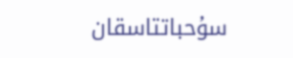سۇحباتتاسقان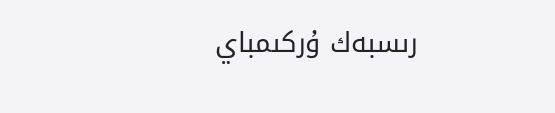رىسبەك ۇركىمباي